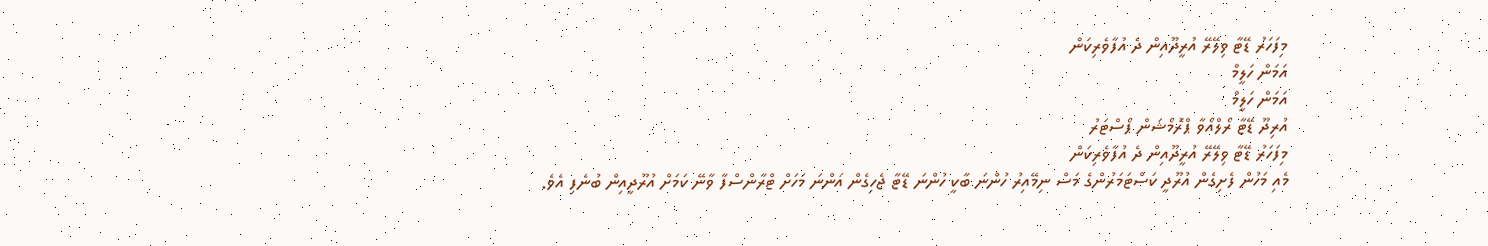މިފަހަރު ޑޭޓާ ވިލޭރޭ އުރީދޫއިން ދެ އުފާވެރިކަން
އަމަން ހަލީމް
އަމަން ހަލީމް
އުރިދޫ ޑޭޓާ ރޯލްއޯވާ ޕްރޮމޯޝަން ޕޯސްޓަރު
މިފަހަރު ޑޭޓާ ވިލޭރޭ އުރީދޫއިން ދެ އުފާވެރިކަން
މެއި މަހުން ފެށިގެން އުރޫދީ ކަސްޓަމަރުންގެ މަސް ނިމޭއިރު ހުންނަ ބާކީ ހުންނަ ޑޭޓާ ޖެހިގެން އަންނަ މަހަށް ޓްރާންސްފާ ވާނޭ ކަމަށް އުރޫދީއިން ބުނެފި އެވެ.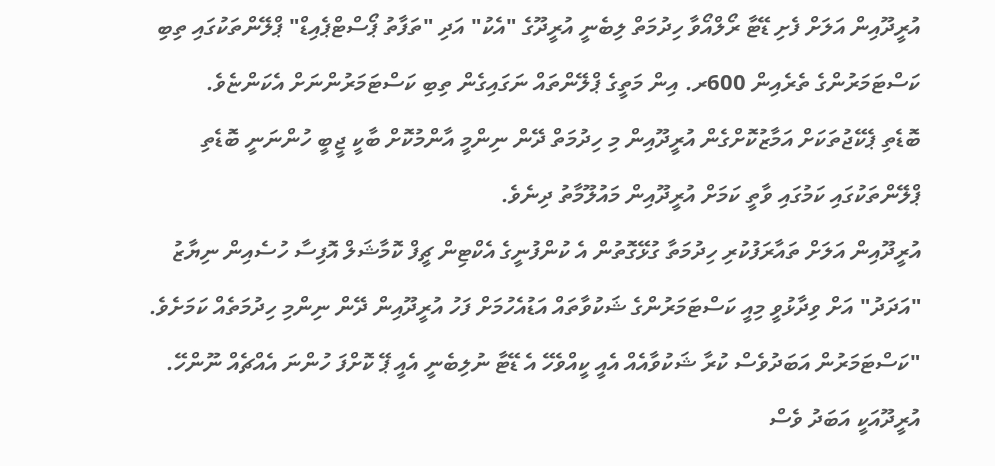އުރީދޫއިން އަލަށް ފެށި ޑޭޓާ ރޯލްއޯވާ ހިދުމަތް ލިބެނީ އުރީދޫގެ "އެކު" އަދި "ތަފާތު ޕޯސްޓްޕެއިޑް" ޕްލޭންތަކުގައި ތިބި ކަސްޓަމަރުންގެ ތެރެއިން 600ރ. އިން މަތީގެ ޕްލޭންތައް ނަގައިގެން ތިބި ކަސްޓަމަރުންނަށް އެކަންޏެވެ.
ބޮޑެތި ޕެކޭޖުތަކަށް އަމާޒުކޮށްގެން އުރީދޫއިން މި ހިދުމަތް ދޭން ނިންމީ އާންމުކޮށް ބާކީ ޖީބީ ހުންނަނީ ބޮޑެތި ޕްލޭންތަކުގައި ކަމުގައި ވާތީ ކަމަށް އުރީދޫއިން މައުލޫމާތު ދިނެވެ.
އުރީދޫއިން އަލަށް ތައާރަފުކުރި ހިދުމަތާ ގުޅޭގޮތުން އެ ކުންފުނީގެ އެކްޓިން ޗީފް ކޮމާޝަލް އޮފިސާ ހުސެއިން ނިޔާޒު "އަދަދު" އަށް ވިދާޅުވީ މިއީ ކަސްޓަމަރުންގެ ޝަކުވާތައް އަޑުއެހުމަށް ފަހު އުރީދޫއިން ދޭން ނިންމި ހިދުމަތެއް ކަމަށެވެ.
"ކަސްޓަމަރުން އަބަދުވެސް ކުރާ ޝަކުވާއެއް އެއީ ކީއްވެހޭ އެ ޑޭޓާ ނުލިބެނީ އެއީ ޕޭ ކޮށްފަ ހުންނަ އެއްޗެއް ނޫންހޭ. އުރީދޫއަކީ އަބަދު ވެސް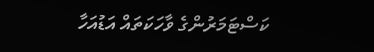ކަސްޓަމަރުންގެ ވާހަކަތައް އަޑުއަހާ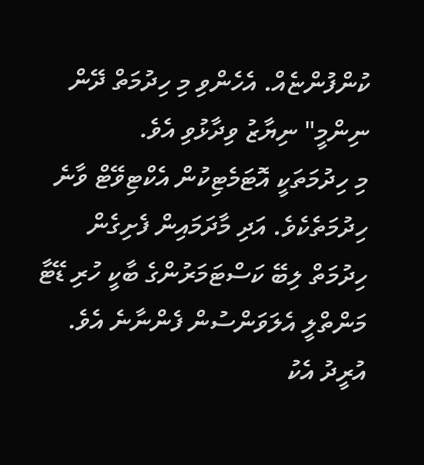ކުންފުންޏެއް. އެހެންވި މި ހިދުމަތް ދޭން ނިންމީ" ނިޔާޒު ވިދާޅުވި އެވެ.
މި ހިދުމަތަކީ އޮޓަމެޓިކުން އެކްޓިވޭޓް ވާނެ ހިދުމަތެކެވެ. އަދި މާދަމައިން ފެށިގެން ހިދުމަތް ލިބޭ ކަސްޓަމަރުންގެ ބާކީ ހުރި ޑޭޓާ މަންތްލީ އެލަވަންސުން ފެންނާނެ އެވެ.
އުރީދު އެކު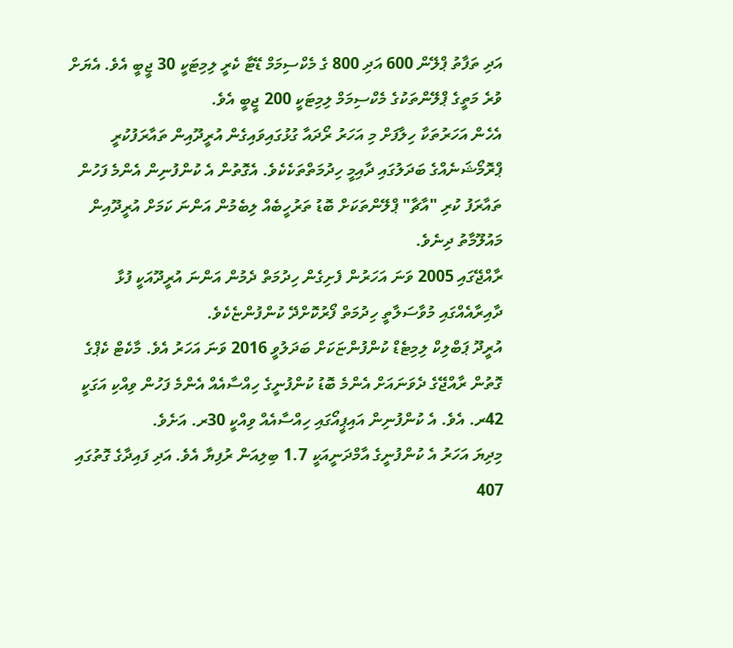އަދި ތަފާތު ޕްލޭން 600 އަދި 800 ގެ މެކްސިމަމް ޑޭޓާ ކެރީ ލިމިޓަކީ 30 ޖީބީ އެވެ. އެޔަށް ވުރެ މަތީގެ ޕްލޭންތަކުގެ މެކްސިމަމް ލިމިޓަކީ 200 ޖީބީ އެވެ.
އެހެން އަހަރުތަކާ ހިލާފަށް މި އަހަރު ރޯދައާ ގުޅުގައިވައިގެން އުރީދޫއިން ތައާރަފުކުރީ ޕްރޮމޯޝަނެއްގެ ބަދަލުގައި ދާއިމީ ހިދުމަތްތަކެކެވެ. އެގޮތުން އެ ކުންފުނިން އެންމެ ފަހުން ތައާރަފު ކުރި "އާޗާ" ޕްލޭންތަކަށް ބޮޑު ތަރުހީބެއް ލިބެމުން އަންނަ ކަމަށް އުރީދޫއިން މައުލޫމާތު ދިނެވެ.
ރާއްޖޭގައި 2005 ވަނަ އަހަރުން ފެށިގެން ހިދުމަތް ދެމުން އަންނަ އުރީދޫއަކީ ފުޅާ ދާއިރާއެއްގައި މުވާސަލާތީ ހިދުމަތް ފޯރުކޮށްދޭ ކުންފުންޏެކެވެ.
އުރީދޫ ޕަބްލިކް ލިމިޓެޑް ކުންފުންޏަކަށް ބަދަލުވީ 2016 ވަނަ އަހަރު އެވެ. މާކެޓް ކެޕްގެ ގޮތުން ރާއްޖޭގެ ދެވަނައަށް އެންމެ ބޮޑު ކުންފުނީގެ ހިއްސާއެއް އެންމެ ފަހުން ވިއްކި އަގަކީ 42ރ. އެވެ. އެ ކުންފުނިން އައިޕީއޯގައި ހިއްސާއެއް ވިއްކީ 30ރ. އަށެވެ.
މިދިޔަ އަހަރު އެ ކުންފުނީގެ އާމްދަނީއަކީ 1.7 ބިލިއަން ރުފިޔާ އެވެ. އަދި ފައިދާގެ ގޮތުގައި 407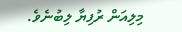މިލިއަން ރުފިޔާ ލިބުނެވެ.